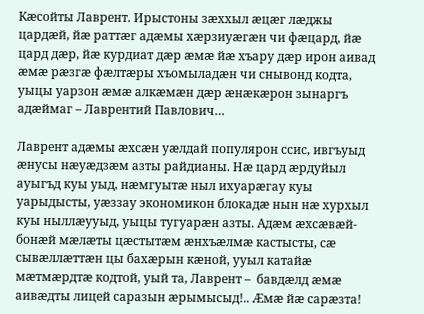Кæсойты Лаврент. Ирыстоны зæххыл æцæг лæджы цардæй, йæ раттæг адæмы хæрзиуæгæн чи фæцард, йæ цард дæр, йæ курдиат дæр æмæ йæ хъару дæр ирон аивад   æмæ рæзгæ фæлтæры хъомыладæн чи снывонд кодта, уыцы уарзон æмæ алкæмæн дæр æнæкæрон зынаргъ адæймаг – Лаврентий Павлович…

Лаврент адæмы æхсæн уæлдай популярон ссис, ивгъуыд æнусы нæуæдзæм азты райдианы. Нæ цард æрдуйыл ауыгъд куы уыд, нæмгуытæ ныл ихуарæгау куы уарыдысты, уæззау экономикон блокадæ нын нæ хурхыл куы ныллæууыд, уыцы тугуарæн азты. Адæм æхсæвæй-бонæй мæлæты цæстытæм æнхъæлмæ кастысты, сæ сывæллæттæн цы бахæрын кæной, ууыл катайæ мæтмæрдтæ кодтой, уый та, Лаврент –  бавдæлд æмæ аивæдты лицей саразын æрымысыд!.. Æмæ йæ сарæзта!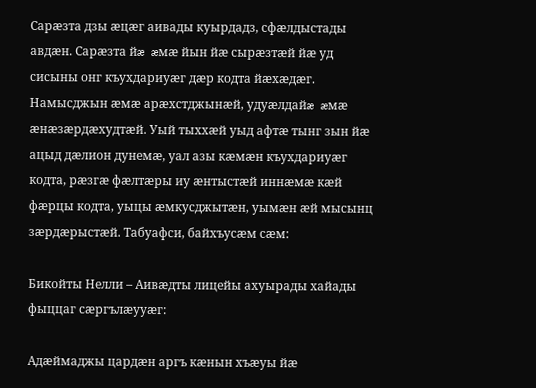Сарæзта дзы æцæг аивады куырдадз, сфæлдыстады авдæн. Сарæзта йæ æмæ йын йæ сырæзтæй йæ уд сисыны онг къухдариуæг дæр кодта йæхæдæг. Намысджын æмæ арæхстджынæй, удуæлдайæ æмæ æнæзæрдæхудтæй. Уый тыххæй уыд афтæ тынг зын йæ ацыд дæлион дунемæ, уал азы кæмæн къухдариуæг кодта, рæзгæ фæлтæры иу æнтыстæй иннæмæ кæй фæрцы кодта, уыцы æмкусджытæн, уымæн æй мысынц зæрдæрыстæй. Табуафси, байхъусæм сæм:

Бикойты Нелли – Аивæдты лицейы ахуырады хайады фыццаг сæргълæууæг:

Адæймаджы цардæн аргъ кæнын хъæуы йæ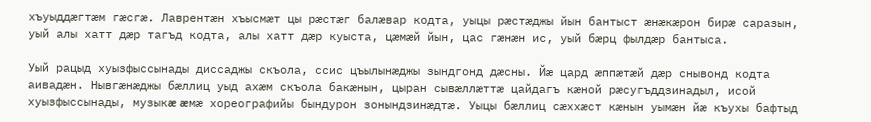хъуыддæгтæм гæсгæ. Лаврентæн хъысмæт цы рæстæг балæвар кодта, уыцы рæстæджы йын бантыст æнæкæрон бирæ саразын, уый алы хатт дæр тагъд кодта, алы хатт дæр куыста, цæмæй йын, цас гæнæн ис, уый бæрц фылдæр бантыса.

Уый рацыд хуызфыссынады диссаджы скъола, ссис цъылынæджы зындгонд дæсны. Йæ цард æппæтæй дæр снывонд кодта аивадæн. Нывгæнæджы бæллиц уыд ахæм скъола бакæнын, цыран сывæллæттæ цайдагъ кæной рæсугъддзинадыл, исой хуызфыссынады, музыкæ æмæ хореографийы бындурон зонындзинæдтæ. Уыцы бæллиц сæххæст кæнын уымæн йæ къухы бафтыд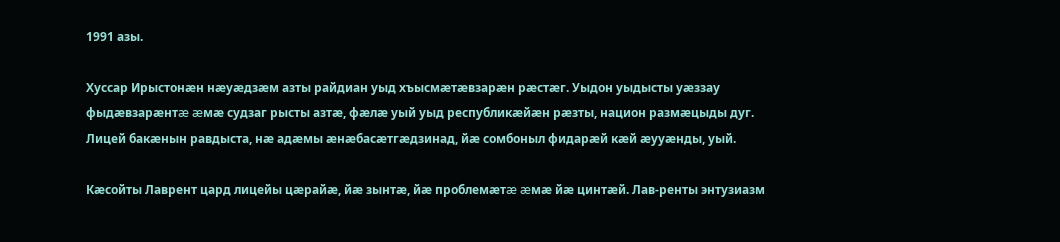1991 азы.

Хуссар Ирыстонæн нæуæдзæм азты райдиан уыд хъысмæтæвзарæн рæстæг. Уыдон уыдысты уæззау фыдæвзарæнтæ æмæ судзаг рысты азтæ, фæлæ уый уыд республикæйæн рæзты, национ размæцыды дуг. Лицей бакæнын равдыста, нæ адæмы æнæбасæтгæдзинад, йæ сомбоныл фидарæй кæй æууæнды, уый.

Кæсойты Лаврент цард лицейы цæрайæ, йæ зынтæ, йæ проблемæтæ æмæ йæ цинтæй. Лав-ренты энтузиазм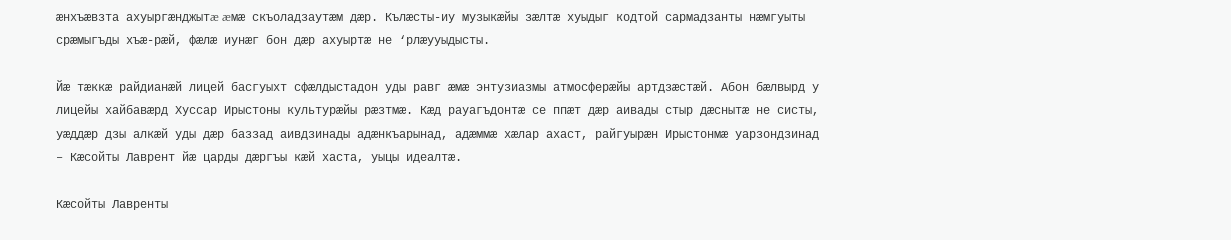æнхъæвзта ахуыргæнджытæ æмæ скъоладзаутæм дæр. Кълæсты-иу музыкæйы зæлтæ хуыдыг кодтой сармадзанты нæмгуыты срæмыгъды хъæ-рæй, фæлæ иунæг бон дæр ахуыртæ не ‘рлæууыдысты.

Йæ тæккæ райдианæй лицей басгуыхт сфæлдыстадон уды равг æмæ энтузиазмы атмосферæйы артдзæстæй. Абон бæлвырд у лицейы хайбавæрд Хуссар Ирыстоны культурæйы рæзтмæ. Кæд рауагъдонтæ се ппæт дæр аивады стыр дæснытæ не систы, уæддæр дзы алкæй уды дæр баззад аивдзинады адæнкъарынад, адæммæ хæлар ахаст, райгуырæн Ирыстонмæ уарзондзинад – Кæсойты Лаврент йæ царды дæргъы кæй хаста, уыцы идеалтæ.

Кæсойты Лавренты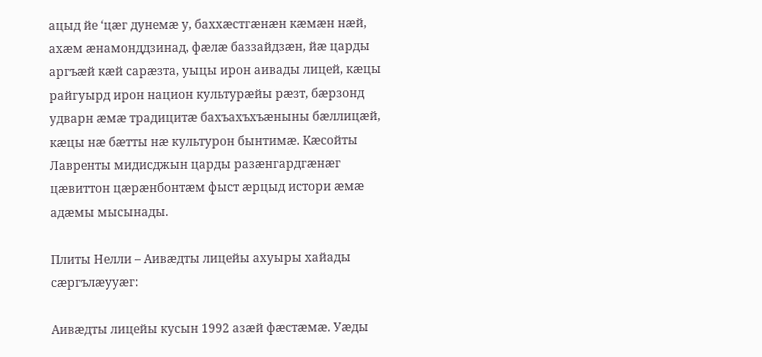ацыд йе ‘цæг дунемæ у, баххæстгæнæн кæмæн нæй, ахæм æнамонддзинад, фæлæ баззайдзæн, йæ царды аргъæй кæй сарæзта, уыцы ирон аивады лицей, кæцы райгуырд ирон национ культурæйы рæзт, бæрзонд удварн æмæ традицитæ бахъахъхъæныны бæллицæй, кæцы нæ бæтты нæ культурон бынтимæ. Кæсойты Лавренты мидисджын царды разæнгардгæнæг цæвиттон цæрæнбонтæм фыст æрцыд истори æмæ адæмы мысынады.

Плиты Нелли – Аивæдты лицейы ахуыры хайады сæргълæууæг:

Аивæдты лицейы кусын 1992 азæй фæстæмæ. Уæды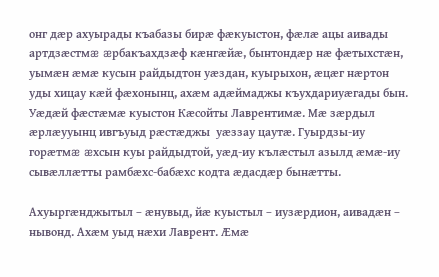онг дæр ахуырады къабазы бирæ фæкуыстон, фæлæ ацы аивады артдзæстмæ æрбакъахдзæф кæнгæйæ, бынтондæр нæ фæтыхстæн, уымæн æмæ кусын райдыдтон уæздан, куырыхон, æцæг нæртон уды хицау кæй фæхонынц, ахæм адæймаджы къухдариуæгады бын. Уæдæй фæстæмæ куыстон Кæсойты Лаврентимæ. Мæ зæрдыл æрлæууынц ивгъуыд рæстæджы  уæззау цаутæ. Гуырдзы-иу горæтмæ æхсын куы райдыдтой, уæд-иу кълæстыл азылд æмæ-иу сывæллæтты рамбæхс-бабæхс кодта æдасдæр бынæтты.

Ахуыргæнджытыл – æнувыд, йæ куыстыл – иузæрдион, аивадæн – нывонд. Ахæм уыд нæхи Лаврент. Æмæ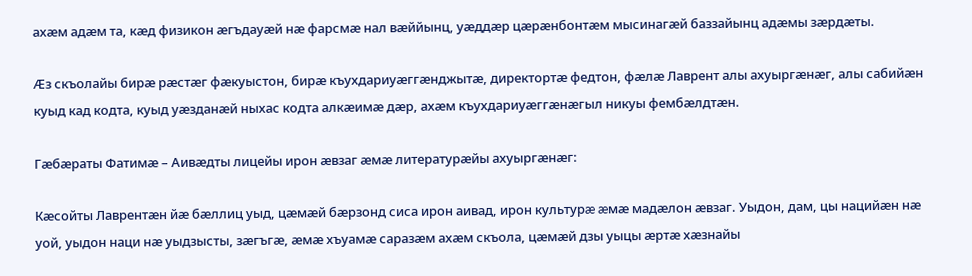ахæм адæм та, кæд физикон æгъдауæй нæ фарсмæ нал вæййынц, уæддæр цæрæнбонтæм мысинагæй баззайынц адæмы зæрдæты.

Æз скъолайы бирæ рæстæг фæкуыстон, бирæ къухдариуæггæнджытæ, директортæ федтон, фæлæ Лаврент алы ахуыргæнæг, алы сабийæн куыд кад кодта, куыд уæзданæй ныхас кодта алкæимæ дæр, ахæм къухдариуæггæнæгыл никуы фембæлдтæн.

Гæбæраты Фатимæ – Аивæдты лицейы ирон æвзаг æмæ литературæйы ахуыргæнæг:

Кæсойты Лаврентæн йæ бæллиц уыд, цæмæй бæрзонд сиса ирон аивад, ирон культурæ æмæ мадæлон æвзаг. Уыдон, дам, цы нацийæн нæ уой, уыдон наци нæ уыдзысты, зæгъгæ, æмæ хъуамæ саразæм ахæм скъола, цæмæй дзы уыцы æртæ хæзнайы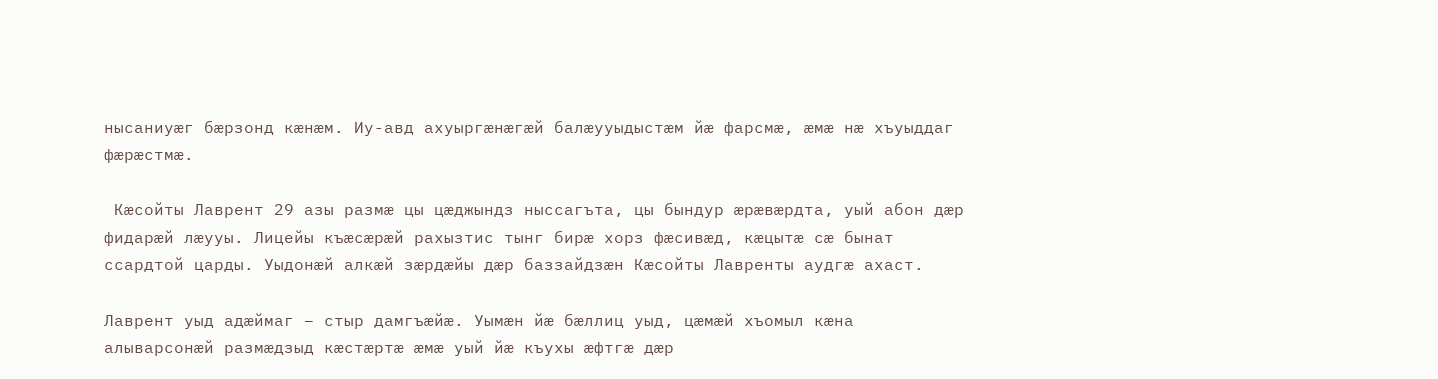нысаниуæг бæрзонд кæнæм. Иу-авд ахуыргæнæгæй балæууыдыстæм йæ фарсмæ, æмæ нæ хъуыддаг фæрæстмæ.

 Кæсойты Лаврент 29 азы размæ цы цæджындз ныссагъта, цы бындур æрæвæрдта, уый абон дæр фидарæй лæууы. Лицейы къæсæрæй рахызтис тынг бирæ хорз фæсивæд, кæцытæ сæ бынат ссардтой царды. Уыдонæй алкæй зæрдæйы дæр баззайдзæн Кæсойты Лавренты аудгæ ахаст.

Лаврент уыд адæймаг – стыр дамгъæйæ. Уымæн йæ бæллиц уыд, цæмæй хъомыл кæна алыварсонæй размæдзыд кæстæртæ æмæ уый йæ къухы æфтгæ дæр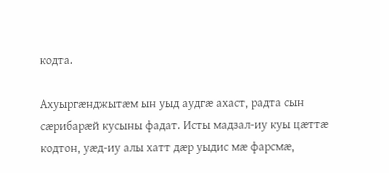кодта.

Ахуыргæнджытæм ын уыд аудгæ ахаст, радта сын сæрибарæй кусыны фадат. Исты мадзал-иу куы цæттæ кодтон, уæд-иу алы хатт дæр уыдис мæ фарсмæ,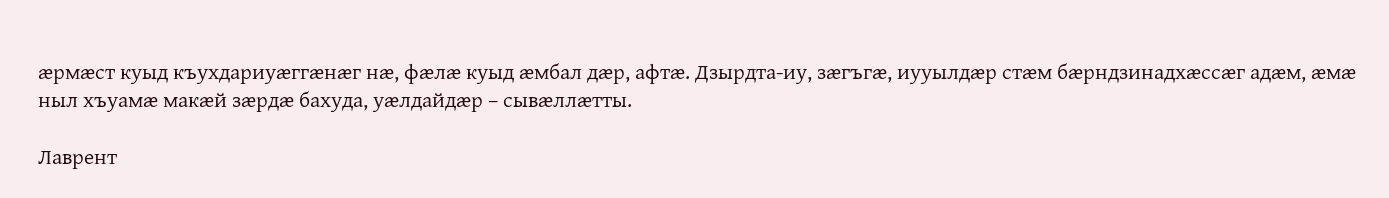æрмæст куыд къухдариуæггæнæг нæ, фæлæ куыд æмбал дæр, афтæ. Дзырдта-иу, зæгъгæ, иууылдæр стæм бæрндзинадхæссæг адæм, æмæ ныл хъуамæ макæй зæрдæ бахуда, уæлдайдæр – сывæллæтты.

Лаврент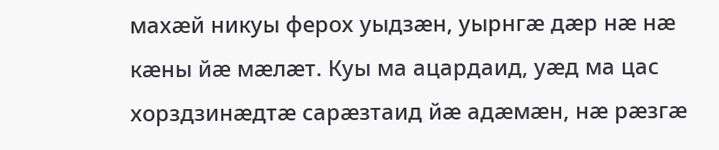махæй никуы ферох уыдзæн, уырнгæ дæр нæ нæ кæны йæ мæлæт. Куы ма ацардаид, уæд ма цас хорздзинæдтæ сарæзтаид йæ адæмæн, нæ рæзгæ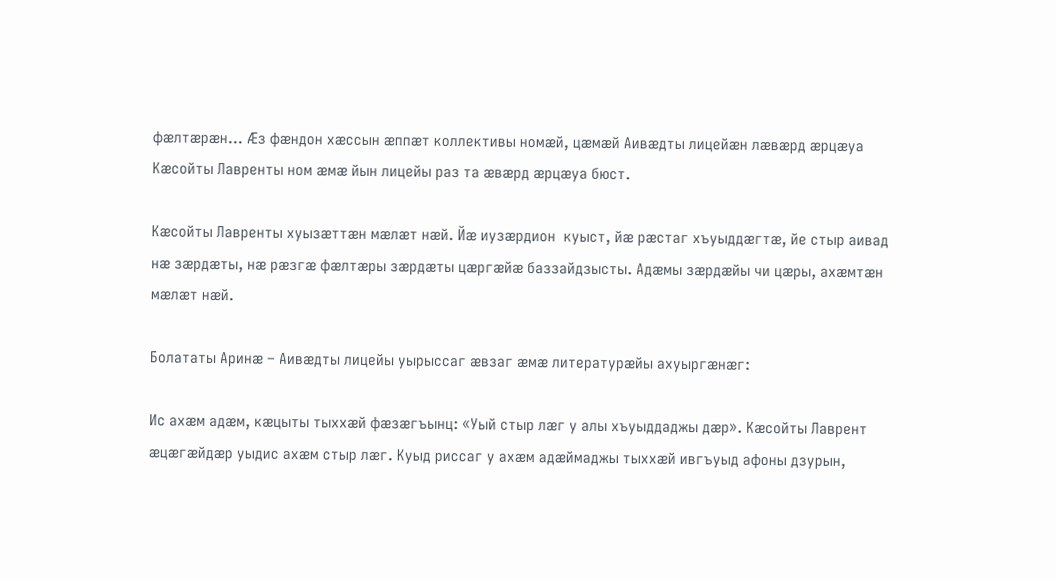фæлтæрæн… Æз фæндон хæссын æппæт коллективы номæй, цæмæй Аивæдты лицейæн лæвæрд æрцæуа Кæсойты Лавренты ном æмæ йын лицейы раз та æвæрд æрцæуа бюст.

Кæсойты Лавренты хуызæттæн мæлæт нæй. Йæ иузæрдион  куыст, йæ рæстаг хъуыддæгтæ, йе стыр аивад нæ зæрдæты, нæ рæзгæ фæлтæры зæрдæты цæргæйæ баззайдзысты. Адæмы зæрдæйы чи цæры, ахæмтæн мæлæт нæй.

Болататы Аринæ – Аивæдты лицейы уырыссаг æвзаг æмæ литературæйы ахуыргæнæг:

Ис ахæм адæм, кæцыты тыххæй фæзæгъынц: «Уый стыр лæг у алы хъуыддаджы дæр». Кæсойты Лаврент æцæгæйдæр уыдис ахæм стыр лæг. Куыд риссаг у ахæм адæймаджы тыххæй ивгъуыд афоны дзурын,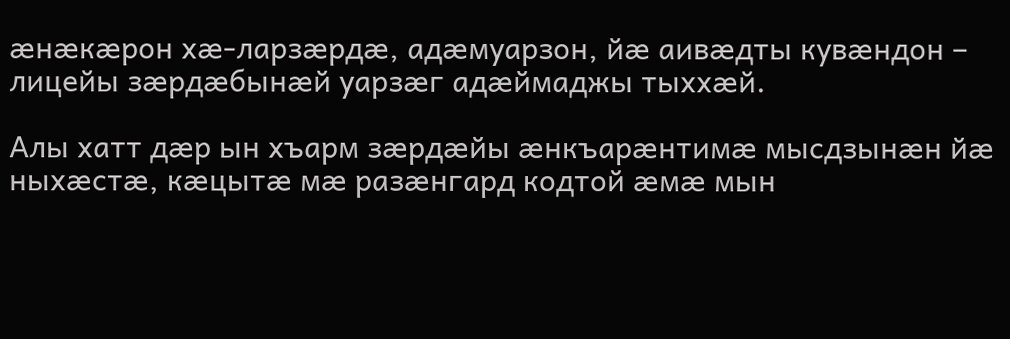æнæкæрон хæ-ларзæрдæ, адæмуарзон, йæ аивæдты кувæндон – лицейы зæрдæбынæй уарзæг адæймаджы тыххæй.

Алы хатт дæр ын хъарм зæрдæйы æнкъарæнтимæ мысдзынæн йæ ныхæстæ, кæцытæ мæ разæнгард кодтой æмæ мын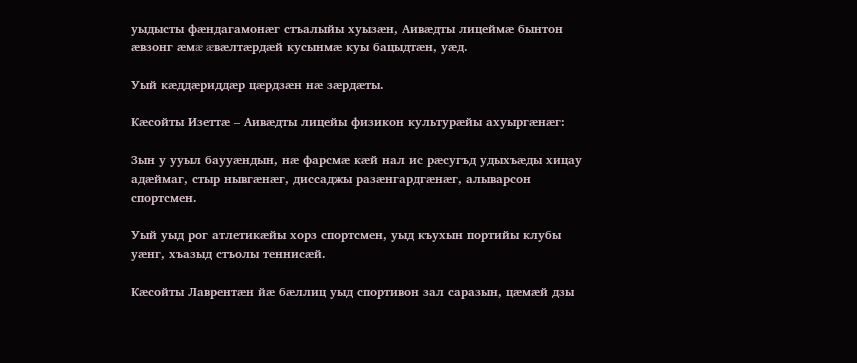уыдысты фæндагамонæг стъалыйы хуызæн, Аивæдты лицеймæ бынтон æвзонг æмæ æвæлтæрдæй кусынмæ куы бацыдтæн, уæд.

Уый кæддæриддæр цæрдзæн нæ зæрдæты.

Кæсойты Изеттæ – Аивæдты лицейы физикон культурæйы ахуыргæнæг:

Зын у ууыл баууæндын, нæ фарсмæ кæй нал ис рæсугъд удыхъæды хицау адæймаг, стыр нывгæнæг, диссаджы разæнгардгæнæг, алыварсон спортсмен.

Уый уыд рог атлетикæйы хорз спортсмен, уыд къухын портийы клубы уæнг, хъазыд стъолы теннисæй.

Кæсойты Лаврентæн йæ бæллиц уыд спортивон зал саразын, цæмæй дзы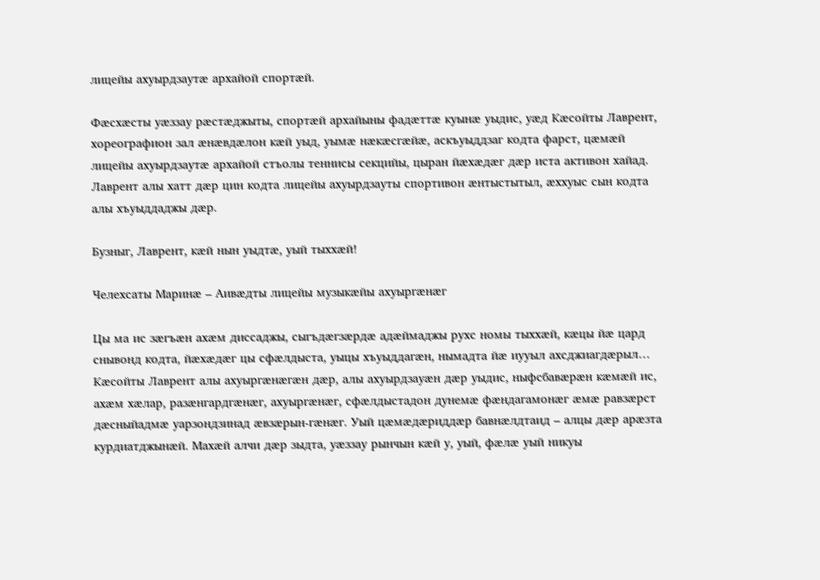лицейы ахуырдзаутæ архайой спортæй.

Фæсхæсты уæззау рæстæджыты, спортæй архайыны фадæттæ куынæ уыдис, уæд Кæсойты Лаврент, хореографион зал æнæвдæлон кæй уыд, уымæ нæкæсгæйæ, аскъуыддзаг кодта фарст, цæмæй лицейы ахуырдзаутæ архайой стъолы теннисы секцийы, цыран йæхæдæг дæр иста активон хайад. Лаврент алы хатт дæр цин кодта лицейы ахуырдзауты спортивон æнтыстытыл, æххуыс сын кодта алы хъуыддаджы дæр.

Бузныг, Лаврент, кæй нын уыдтæ, уый тыххæй!

Челехсаты Маринæ – Аивæдты лицейы музыкæйы ахуыргæнæг

Цы ма ис зæгъæн ахæм диссаджы, сыгъдæгзæрдæ адæймаджы рухс номы тыххæй, кæцы йæ цард снывонд кодта, йæхæдæг цы сфæлдыста, уыцы хъуыддагæн, нымадта йæ иууыл ахсджиагдæрыл… Кæсойты Лаврент алы ахуыргæнæгæн дæр, алы ахуырдзауæн дæр уыдис, ныфсбавæрæн кæмæй ис, ахæм хæлар, разæнгардгæнæг, ахуыргæнæг, сфæлдыстадон дунемæ фæндагамонæг æмæ равзæрст дæсныйадмæ уарзондзинад æвзæрын-гæнæг. Уый цæмæдæриддæр бавнæлдтаид – алцы дæр арæзта курдиатджынæй. Махæй алчи дæр зыдта, уæззау рынчын кæй у, уый, фæлæ уый никуы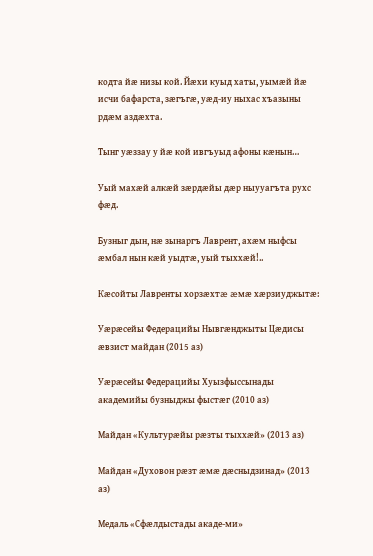кодта йæ низы кой. Йæхи куыд хаты, уымæй йæ исчи бафарста, зæгъгæ, уæд-иу ныхас хъазыны рдæм аздæхта.

Тынг уæззау у йæ кой ивгъуыд афоны кæнын…

Уый махæй алкæй зæрдæйы дæр ныууагъта рухс фæд.

Бузныг дын, нæ зынаргъ Лаврент, ахæм ныфсы æмбал нын кæй уыдтæ, уый тыххæй!..

Кæсойты Лавренты хорзæхтæ æмæ хæрзиуджытæ:

Уæрæсейы Федерацийы Нывгæнджыты Цæдисы æвзист майдан (2015 аз)

Уæрæсейы Федерацийы Хуызфыссынады академийы бузныджы фыстæг (2010 аз)

Майдан «Культурæйы рæзты тыххæй» (2013 аз)

Майдан «Духовон рæзт æмæ дæсныдзинад» (2013 аз)

Медаль «Сфæлдыстады акаде-ми»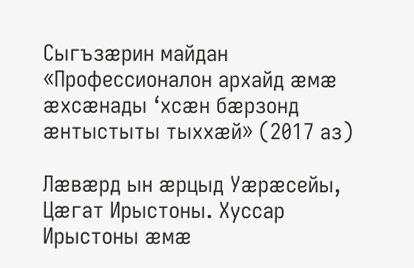Сыгъзæрин майдан «Профессионалон архайд æмæ æхсæнады ‘хсæн бæрзонд æнтыстыты тыххæй» (2017 аз)

Лæвæрд ын æрцыд Уæрæсейы, Цæгат Ирыстоны. Хуссар Ирыстоны æмæ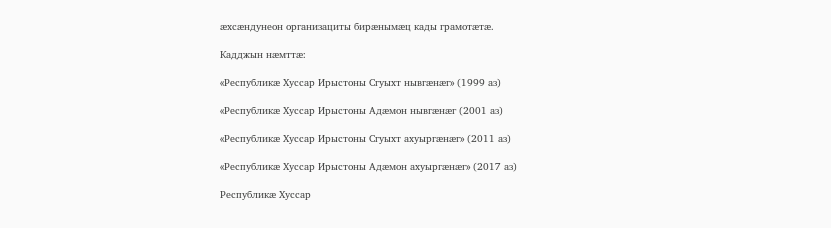æхсæндунеон организациты бирæнымæц кады грамотæтæ.

Кадджын нæмттæ:

«Республикæ Хуссар Ирыстоны Сгуыхт нывгæнæг» (1999 аз)

«Республикæ Хуссар Ирыстоны Адæмон нывгæнæг (2001 аз)

«Республикæ Хуссар Ирыстоны Сгуыхт ахуыргæнæг» (2011 аз)

«Республикæ Хуссар Ирыстоны Адæмон ахуыргæнæг» (2017 аз)

Республикæ Хуссар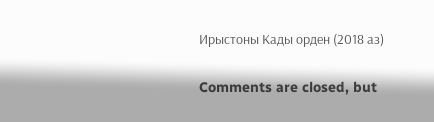Ирыстоны Кады орден (2018 аз)

Comments are closed, but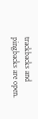trackbacks and pingbacks are open.